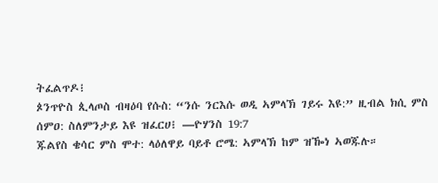ትፈልጥዶ፧
ጶንጥዮስ ጲላጦስ ብዛዕባ የሱስ: “ንሱ ንርእሱ ወዲ ኣምላኽ ገይሩ እዩ:” ዚብል ክሲ ምስ ሰምዐ: ስለምንታይ እዩ ዝፈርሀ፧ —ዮሃንስ 19:7
ጁልየስ ቄሳር ምስ ሞተ: ላዕለዋይ ባይቶ ሮሜ: ኣምላኽ ከም ዝዀነ ኣወጁሉ።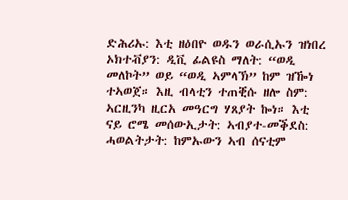ድሕሪኡ: እቲ ዘዕበዮ ወዱን ወራሲኡን ዝነበረ ኦክተቭያን: ዲቪ ፊልዩስ ማለት: “ወዲ መለኮት” ወይ “ወዲ ኣምላኽ” ከም ዝዀነ ተኣወጀ። እዚ ብላቲን ተጠቒሱ ዘሎ ስም: ኣርዚንካ ዚርአ መዓርግ ሃጸያት ኰነ። እቲ ናይ ሮሜ መሰውኢታት: ኣብያተ-መቕደስ: ሓወልትታት: ከምኡውን ኣብ ሰናቲም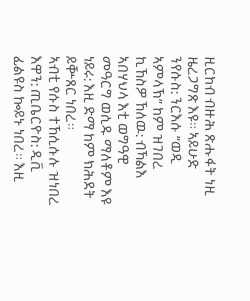ዚርከብ ብዙሕ ጽሑፋት ነዚ ዜረጋግጽ እዩ። ኣይሁድ ንየሱስ: ንርእሱ “ወዲ ኣምላኽ” ከም ዝገበረ ኪኸስዎ ኸለዉ: ብኻልእ ኣበሃህላ እቲ ወግዓዊ መዓርግ ወሲዱ ማለቶም እዩ ነይሩ: እዚ ድማ ከም ክሕደት ይቝጸር ነበረ።
ኣብቲ የሱስ ተኸሲሱሉ ዝነበረ እዋን: ጢቤርዮስ: ዲቪ ፊልዩስ ኰይኑ ነበረ። እዚ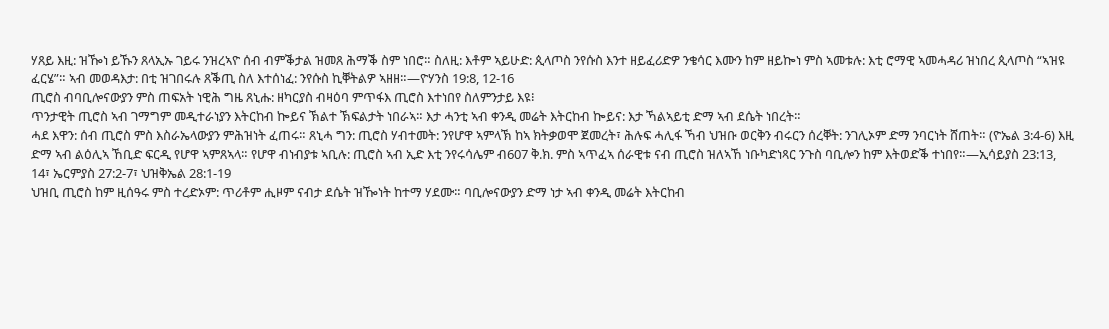ሃጸይ እዚ: ዝዀነ ይኹን ጸላኢኡ ገይሩ ንዝረኣዮ ሰብ ብምቕታል ዝመጸ ሕማቕ ስም ነበሮ። ስለዚ: እቶም ኣይሁድ: ጲላጦስ ንየሱስ እንተ ዘይፈሪድዎ ንቄሳር እሙን ከም ዘይኰነ ምስ ኣመቱሉ: እቲ ሮማዊ ኣመሓዳሪ ዝነበረ ጲላጦስ “ኣዝዩ ፈርሄ”። ኣብ መወዳእታ: በቲ ዝገበሩሉ ጸቕጢ ስለ እተሰነፈ: ንየሱስ ኪቐትልዎ ኣዘዘ።—ዮሃንስ 19:8, 12-16
ጢሮስ ብባቢሎናውያን ምስ ጠፍአት ነዊሕ ግዜ ጸኒሑ: ዘካርያስ ብዛዕባ ምጥፋእ ጢሮስ እተነበየ ስለምንታይ እዩ፧
ጥንታዊት ጢሮስ ኣብ ገማግም መዲተራነያን እትርከብ ኰይና ኽልተ ኽፍልታት ነበራኣ። እታ ሓንቲ ኣብ ቀንዲ መሬት እትርከብ ኰይና: እታ ኻልኣይቲ ድማ ኣብ ደሴት ነበረት።
ሓደ እዋን: ሰብ ጢሮስ ምስ እስራኤላውያን ምሕዝነት ፈጠሩ። ጸኒሓ ግን: ጢሮስ ሃብተመት: ንየሆዋ ኣምላኽ ከኣ ክትቃወሞ ጀመረት፣ ሕሉፍ ሓሊፋ ኻብ ህዝቡ ወርቅን ብሩርን ሰረቐት: ንገሊኦም ድማ ንባርነት ሸጠት። (ዮኤል 3:4-6) እዚ ድማ ኣብ ልዕሊኣ ኸቢድ ፍርዲ የሆዋ ኣምጸኣላ። የሆዋ ብነብያቱ ኣቢሉ: ጢሮስ ኣብ ኢድ እቲ ንየሩሳሌም ብ607 ቅ.ክ. ምስ ኣጥፈኣ ሰራዊቱ ናብ ጢሮስ ዝለኣኸ ነቡካድነጻር ንጉስ ባቢሎን ከም እትወድቕ ተነበየ።—ኢሳይያስ 23:13, 14፣ ኤርምያስ 27:2-7፣ ህዝቅኤል 28:1-19
ህዝቢ ጢሮስ ከም ዚሰዓሩ ምስ ተረድኦም: ጥሪቶም ሒዞም ናብታ ደሴት ዝዀነት ከተማ ሃደሙ። ባቢሎናውያን ድማ ነታ ኣብ ቀንዲ መሬት እትርከብ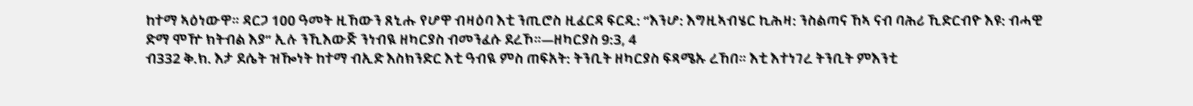ከተማ ኣዕነውዋ። ዳርጋ 100 ዓመት ዚኸውን ጸኒሑ የሆዋ ብዛዕባ እቲ ንጢሮስ ዚፈርዳ ፍርዲ: “እንሆ: እግዚኣብሄር ኪሕዛ: ንስልጣና ኸኣ ናብ ባሕሪ ኺድርብዮ እዩ: ብሓዊ ድማ ሞዅ ክትብል እያ” ኢሉ ንኺእውጅ ንነብዪ ዘካርያስ ብመንፈሱ ደረኾ።—ዘካርያስ 9:3, 4
ብ332 ቅ.ክ. እታ ደሴት ዝዀነት ከተማ ብኢድ እስክንድር እቲ ዓብዪ ምስ ጠፍአት: ትንቢት ዘካርያስ ፍጻሜኡ ረኸበ። እቲ እተነገረ ትንቢት ምእንቲ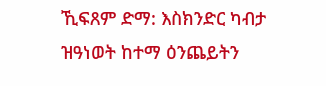ኺፍጸም ድማ: እስክንድር ካብታ ዝዓነወት ከተማ ዕንጨይትን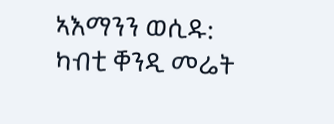ኣእማንን ወሲዱ: ካብቲ ቐንዲ መሬት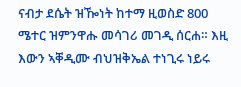ናብታ ደሴት ዝዀነት ከተማ ዚወስድ 800 ሜተር ዝምንዋሑ መሳገሪ መገዲ ሰርሐ። እዚ እውን ኣቐዲሙ ብህዝቅኤል ተነጊሩ ነይሩ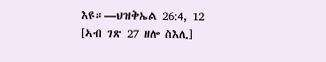እዩ።—ህዝቅኤል 26:4, 12
[ኣብ ገጽ 27 ዘሎ ስእሊ]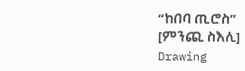“ከበባ ጢሮስ”
[ምንጪ ስእሊ]
Drawing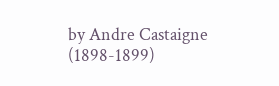by Andre Castaigne (1898-1899)